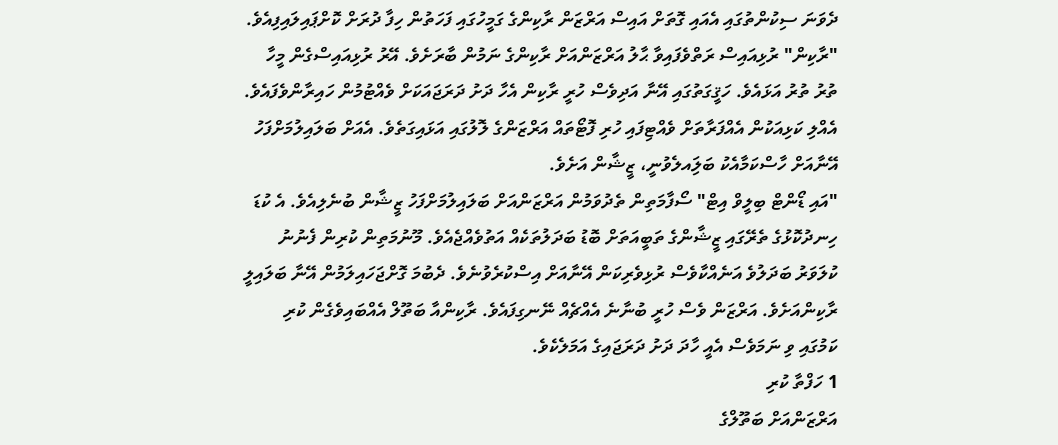ދެވަނަ ސިކުންތުގައި އެއައި ގޮތަށް އައިސް އަރްޒަން ރާކިންގެ ގަމީހުގައި ފަހަތުން ހިފާ ދުރަށް ކޮށްޕައިލައިފިއެވެ.
"ރާކިން" ރުޅިއައިސް ރަތްވެފައިވާ ޙާލު އަރްޒަންއަށް ރާކިންގެ ނަމުން ބާރަށެވެ. އޭރު ރުޅިއައިސްގެން މީހާ ތުރު ތުރު އަޅައެވެ. ހަޤީގަތުގައި އޭނާ އަދިވެސް ހުރީ ރާކިން އެހާ ދަށު ދަރަޖައަކަށް ވެއްޓުމުން ހައިރާންވެފައެވެ. އެއްލި ކަޅިއަކުން އެއްފަރާތަށް ވެއްޓިފައި ހުރި ފޮޓޯތައް އަރްޒަންގެ ލޮލުގައި އަޅައިގަތެވެ. އެއަށް ބަލައިލުމަށްފަހު އޭނާއަށް ހާސްކަމާއެކު ބަލަިއލެވުނީ، ޒީޝާން އަށެވެ.
"އައި ޑޯންޓް ބިލީވް އިޓް" ސޯފާމަތިން ތެދުވަމުން އަރްޒަންއަށް ބަލައިލުމަށްފަހު ޒީޝާން ބުނެލިއެވެ. އެ ކުޑަ ހިނދުކޮޅުގެ ތެރޭގައި ޒީޝާންގެ ތަބީއަތަށް ބޮޑު ބަދަލުތަކެއް އަތުވެއްޖެއެވެ. މޫނުމަތިން ކުރިން ފެނުނު ކުލަވަރު ބަދަލުވެ އަނެއްކާވެސް ރުޅިވެރިކަން އޭނާއަށް އިސްކުރެވުނެވެ. ދެބުމަ ގޮށްޖަހައިލަމުން އޭނާ ބަލައިލީ ރާކިންއަށެވެ. އަރްޒަން ވެސް ހުރީ ބުނާނެ އެއްޗެއް ނޭނގިފައެވެ. ރާކިންއާ ބަތޫލް އެއްބައިވެގެން ކުރި ކަމުގައި ވި ނަމަވެސް އެއީ ހާދަ ދަށު ދަރަޖައިގެ އަމަލެކެވެ.
1 ހަފްތާ ކުރި
އަރްޒަންއަށް ބަތޫލްގެ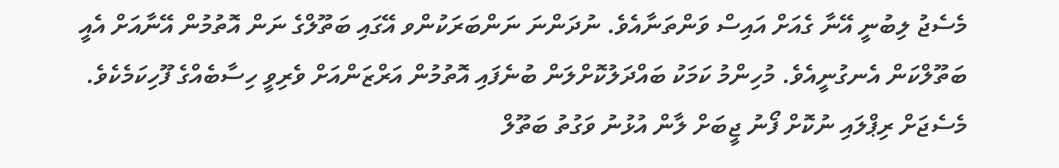މެސެޖު ލިބުނީ އޭނާ ގެއަށް އައިސް ވަންތަނާއެވެ. ނުދަންނަ ނަންބަރަކުންވ އޭގައި ބަތޫލްގެ ނަން އޮތުމުން އޭނާއަށް އެއީ ބަތޫލްކަން އެނގުނީއެވެ. މުހިންމު ކަމަކު ބައްދަލުކޮށްލަން ބުނެފައި އޮތުމުން އަރްޒަންއަށް ވެރިވީ ހިސާބެއްގެ ފޫހިކަމެކެވެ. މެސެޖަށް ރިޕްލައި ނުކޮށް ފޯނު ޖީބަށް ލާން އުޅުނު ވަގުތު ބަތޫލް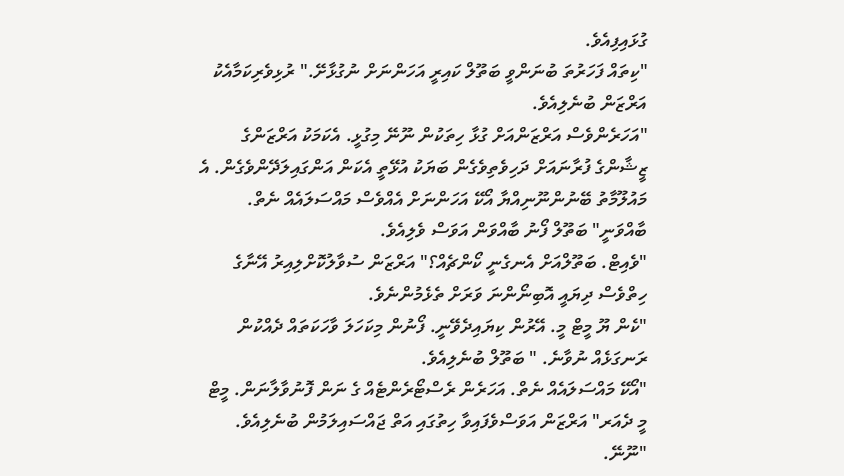ގުޅައިފިއެވެ.
"ކިތައް ފަހަރުތަ ބުނަންވީ ބަތޫލް ކައިރީ އަހަންނަށް ނުގުޅާށޭ." ރުޅިވެރިކަމާއެކު އަރްޒަން ބުނެލިއެވެ.
"އަހަރެންވެސް އަރްޒަންއަށް ގުޅާ ހިތަކުން ނޫނޭ މިގުޅީ. އެކަމަކު އަރްޒަންގެ ޒީޝާންގެ ފުރާނައަށް ދަހިވެތިވެގެން ބަޔަކު އުޅޭތީ އެކަން އަންގައިލަދޭންވެގެން. އެ މައުލޫމާތު ބޭނުންނޫނިއްޔާ އޯކޭ އަހަންނަށް އެއްވެސް މައްސަލައެއް ނެތް. ބާއްވަނީ" ބަތޫލް ފޯނު ބާއްވަން އަވަސް ވެލިއެވެ.
"ވެއިޓް. ބަތޫލްއަށް އެނގެނީ ކޯންޗެއް؟" އަރްޒަން ސުވާލުކޮށްލިއިރު އޭނާގެ ހިތްވެސް ދިޔައީ އޮބިނޯންނަ ވަރަށް ތެޅެމުންނެވެ.
"ކެން ޔޫ މީޓް މީ. އޭރުން ކިޔައިދެވޭނީ. ފޯނުން މިކަހަލަ ވާހަކަތައް ދެއްކުން ރަނގަޅެއް ނުވާނެ. " ބަތޫލް ބުނެލިއެވެ.
"އޯކޭ މައްސަލައެއް ނެތް. އަހަރެން ރެސްޓޯރެންޓެއް ގެ ނަން ފޮނުވާލާނަން. މީޓް މީ ދެއަރ" އަރްޒަން އަވަސްވެފައިވާ ހިތުގައި އަތް ޖައްސައިލަމުން ބުނެލިއެވެ.
"ނޫނޭ.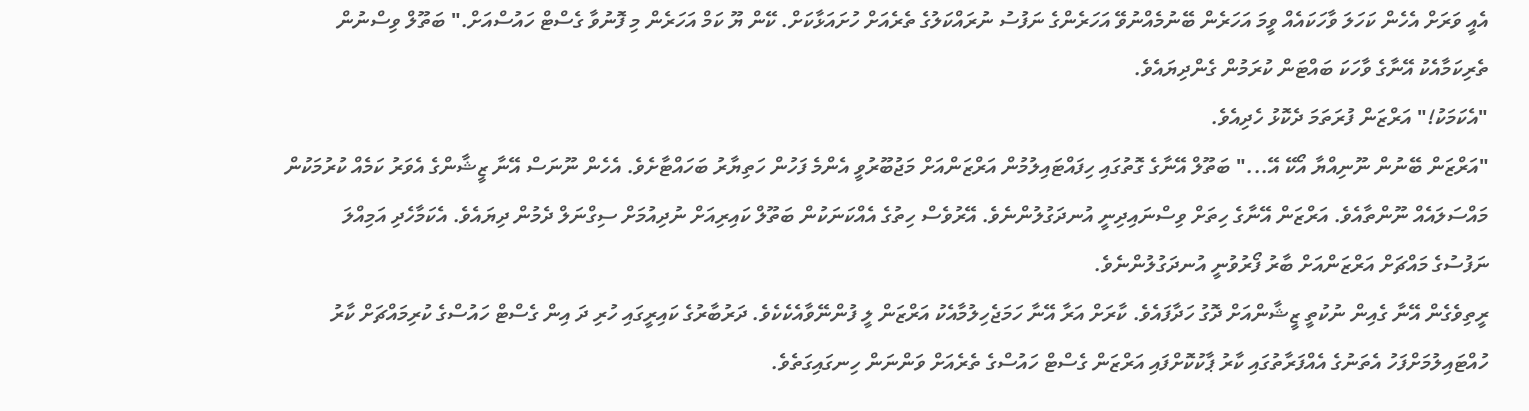އެއީ ވަރަށް އެހެން ކަހަލަ ވާހަކައެއް ވީމަ އަހަރެން ބޭނުމެއްނުވޭ އަހަރެންގެ ނަފުސު ނުރައްކަލުގެ ތެރެއަށް ހުށައަޅާކަށް. ކޭން ޔޫ ކަމް އަހަރެން މި ފޮނުވާ ގެސްޓް ހައުސްއަށް." ބަތޫލް ވިސްނުން ތެރިކަމާއެކު އޭނާގެ ވާހަކަ ބައްޓަން ކުރަމުން ގެންދިޔައެވެ.
"އެކަމަކު!" އަރްޒަން ފުރަތަމަ ދެކޮޅު ހެދިއެވެ.
"އަރްޒަން ބޭނުން ނޫނިއްޔާ އޯކޭ އޭ..." ބަތޫލް އޭނާގެ ގޮތުގައި ހިފައްޓައިލުމުން އަރްޒަންއަށް މަޖުބޫރުވީ އެންމެ ފަހުން ހަތިޔާރު ބަހައްޓާށެވެ. އެހެން ނޫނަސް އޭނާ ޒީޝާންގެ އެވަރު ކަމެއް ކުރުމަކުން މައްސަލައެއް ނޫންތާއެވެ. އަރްޒަން އޭނާގެ ހިތަށް ވިސްނައިދިނީ އުނދަގުލުންނެވެ. އޭރުވެސް ހިތުގެ އެއްކަނަކުން ބަތޫލް ކައިރިއަށް ނުދިއުމަށް ސިގްނަލް ދެމުން ދިޔައެވެ. އެކަމާހެދި އަމިއްލަ ނަފުސުގެ މައްޗަށް އަރްޒަންއަށް ބާރު ފޯރުވުނީ އުނދަގުލުންނެވެ.
ރީތިވެގެން އޭނާ ގެއިން ނުކުތީ ޒީޝާންއަށް ދޮގު ހަދާފައެވެ. ކާރަށް އަރާ އޭނާ ހަމަޖެހިލުމާއެކު އަރްޒަން ލީ ފުންނޭވާއެކެކެވެ. ދަރުބާރުގެ ކައިރީގައި ހުރި ދަ އިން ގެސްޓް ހައުސްގެ ކުރިމައްޗަށް ކާރު ހުއްޓައިލުމަށްފަހު އެތަނުގެ އެއްފަރާތުގައި ކާރު ޕާކުކޮށްފައި އަރްޒަން ގެސްޓް ހައުސްގެ ތެރެއަށް ވަންނަން ހިނގައިގަތެވެ.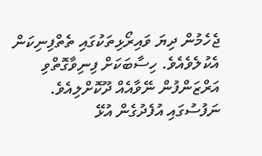ޖެހެމުން ދިޔަ ވައިރޯޅިތަކުގައި ތެތްފިނިކަން އެކުލެވެއެވެ. ހިސާބަކަށް ފިނިވާގޮތްވި އަރްޒަންފުން ނޭވާއެއް ދޫކޮށްލިއެވެ. ނަފުސުގައި އުފެދުގެން އުޅޭ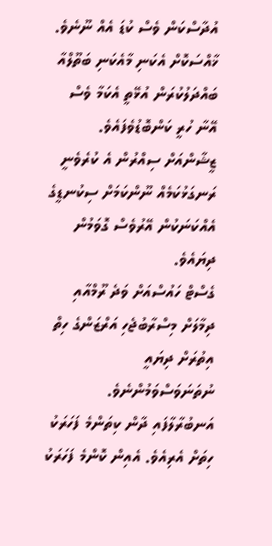އުދާސްކަން ވެސް ކުޑަ އެއް ނޫނެވެ. ޚާއްސަކޮށް އެކަނި މާއެކަނި ބަތޫލްއާ ބައްދަލުކުރަން އުޅޭތީ އެކަމާ ވެސް އޭނާ ހުރީ ކަންބޮޑުވެފައެވެ. ޒީޝާންއަށް ސިއްރުން އެ ކުރެވެނީ ރަނގަޅުކަމެއް ނޫންކަމަށް ސިކުނޑީގެ އެއްކަނަކުން އޭރުވެސް ގޮވަމުން ދިޔައެވެ.
ގެސްޓް ހައުސްއަށް ވަދެ ރޫމްއާއި ދިމާލަށް މިސްރާބުޖެހި އަރްޒަންގެ ހިތް އިތުރަށް ދިޔައީ ނުތަނަވަސްވަމުންނެވެ. އަނބުރާލާފައި ދާން ކިތަންމެ ފަހަރަކު ހިތަށް އެރިއެވެ. އެއިން ކޮންމެ ފަހަރަކު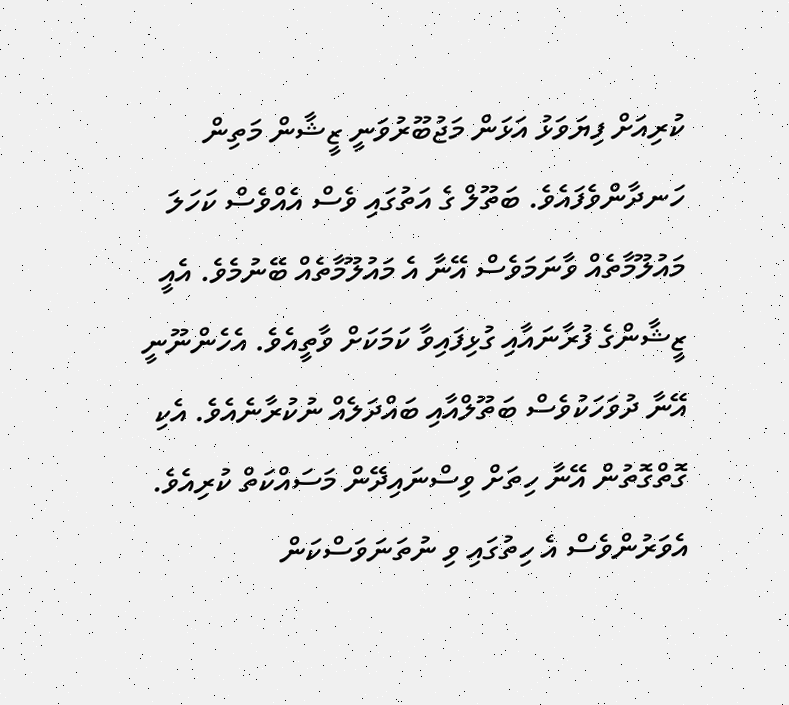ކުރިއަށް ފިޔަވަޅު އަޅަން މަޖުބޫރުވަނީ ޒީޝާން މަތިން ހަނދާންވެފައެވެ. ބަތޫލް ގެ އަތުގައި ވެސް އެއްވެސް ކަހަލަ މައުލޫމާތެއް ވާނަމަވެސް އޭނާ އެ މައުލޫމާތެއް ބޭނުމެވެ. އެއީ ޒީޝާންގެ ފުރާނައާއި ގުޅިފައިވާ ކަމަކަށް ވާތީއެވެ. އެހެންނޫނީ އޭނާ ދުވަހަކުވެސް ބަތޫލްއާއި ބައްދަލެއް ނުކުރާނެއެވެ. އެކި ގޮތްގޮތުން އޭނާ ހިތަށް ވިސްނައިދޭން މަސައްކަތް ކުރިއެވެ. އެވަރުންވެސް އެ ހިތުގައި ވި ނުތަނަވަސްކަން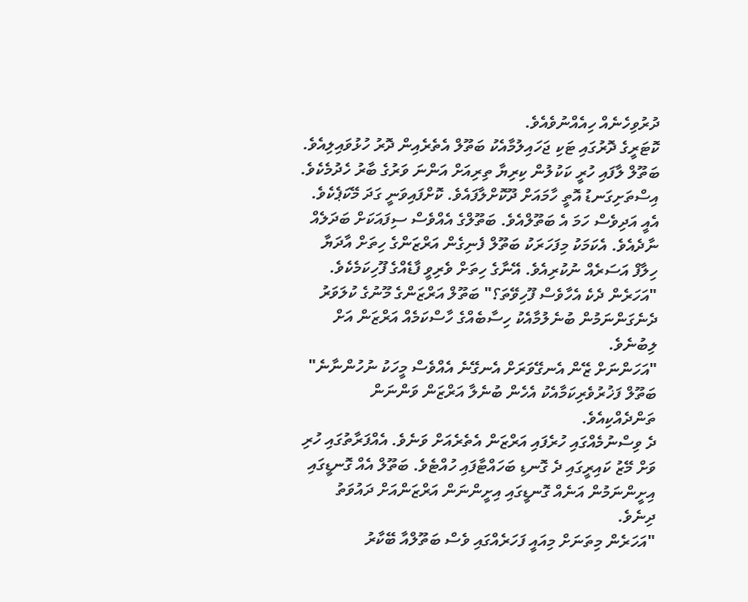ދުރުވިހެނެއް ހިއެއްނުވެއެވެ.
ކޮޓަރީގެ ދޮރުގައި ޓަކި ޖަހައިލުމާއެކު ބަތޫލް އެތެރެއިން ދޮރު ހުޅުވައިލިއެވެ. ބަތޫލް ލާފައި ހުރީ ކަކުލުން ކިރިޔާ ތިރިއަށް އަންނަ ވަރުގެ ބާރު ހެދުމެކެވެ. އިސްތަށިގަނޑު އޮތީ ހާމައަށް ދޫކޮށްލާފައެވެ. ކޮށްފައިވަނީ ގަދަ މޭކަޕެކެވެ. އެއީ އަދިވެސް ހަމަ އެ ބަތޫލްއެވެ. ބަތޫލްގެ އެއްވެސް ސިފައަކަށް ބަދަލެއް ނާދެއެވެ. އެކަމަކު މިފަހަރަކު ބަތޫލް ފެނިގެން އަރްޒަންގެ ހިތަށް އާދަޔާ ހިލާފް އަސަރެއް ނުކުރިއެވެ. އޭނާގެ ހިތަށް ވެރިވީ ފާޑެއްގެ ފޫހިކަމެކެވެ.
"އަހަރެން ދެކެ އެހާވެސް ފޫހިވޭތަ؟" ބަތޫލް އަރްޒަންގެ މޫނުގެ ކުލަވަރު ދެނެގަންނަމުން ބުނެލުމާއެކު ހިސާބެއްގެ ހާސްކަމެއް އަރްޒަން އަށް ލިބުނެވެ.
"އަހަންނަށް ޒޭން އެނގޭވަރަށް އެނގޭނެ އެއްވެސް މީހަކު ނުހުންނާނެ" ބަތޫލް ފަޚުރުވެރިކަމާއެކު އެހެން ބުނެލާ އަރްޒަން ވަންނަން ތަންދެއްކިއެވެ.
ދެ ވިސްނުމެއްގައި ހުރެފައި އަރްޒަން އެތެރެއަށް ވަނެވެ. އެއްފަރާތުގައި ހުރި ވަށް މޭޒު ކައިރީގައި ދެ ގޮނޑި ބަހައްޓާފައި ހުއްޓެވެ. ބަތޫލް އެއް ގޮނޑީގައި އިށީންނަމުން އަނެއް ގޮނޑީގައި އިށީންނަން އަރްޒަންއަށް ދައުވަތު ދިނެވެ.
"އަހަރެން މިތަނަށް މިއައީ ފަހަރެއްގައި ވެސް ބަތޫލްއާ ބޭކާރު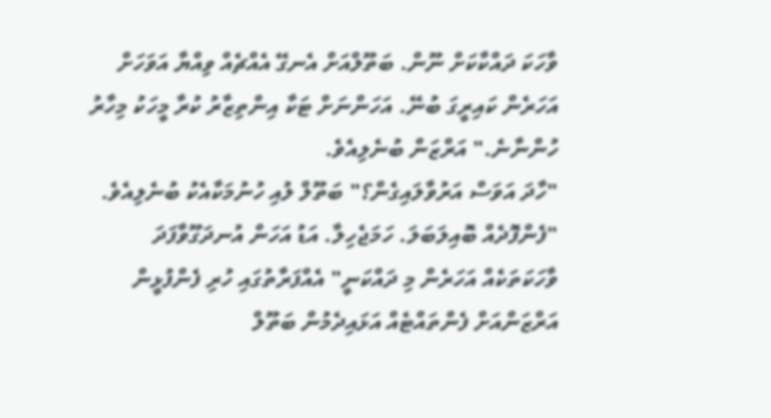ވާހަކަ ދައްކާކަށް ނޫން. ބަތޫލްއަށް އެނގޭ އެއްޗެއް ވިއްޔާ އަވަހަށް އަހަރެން ކައިރީގަ ބުނޭ. އަހަންނަށް ޓަކާ އިންތިޒާރު ކުރާ މީހަކު މިހާރު ހުންނާނެ." އަރްޒަން ބުނެލިއެވެ.
"ހާދަ އަވަސް އަރުވާލައިގެން؟" ބަތޫލް ލުއި ހުނުމަކާއެކު ބުނެލިއެވެ.
"ފެންފޮދެއް ބޮއިލަބަލަ. ހަމަޖެހިލާ. އަޑު އަހަން އުނދަގޫވާފަދަ ވާހަކަތަކެއް އަހަރެން މި ދައްކަނީ" އެއްފަރާތުގައި ހުރި ފެންފުޅީން އަރްޒަންއަށް ފެންތައްޓެއް އަޅައިދެމުން ބަތޫލް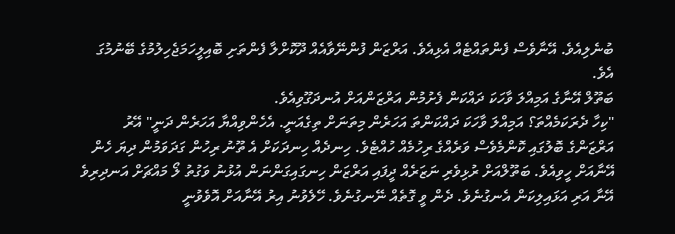ބުނެލިއެވެ. އޭނާވެސް ފެންތައްޓެއް އެޅިއެވެ. އަރްޒަން ފުންނޭވާއެއް ދޫކޮށްލާ ފެންތަށި ބޮއިލީހަމަޖެހިލުމުގެ ބޭނުމުގަ އެވެ.
ބަތޫލް އޭނާގެ އަމިއްލަ ވާހަކަ ދައްކަން ފެށުމުން އަރްޒަންއަށް އުނދަގޫވިއެވެ.
"ކިހާ ދެރަކަމެއްތަ؟ އަމިއްލަ ވާހަކަ ދައްކަންތަ އަހަރެން މިތަނަށް ތިގެއަނީ. އެހެންވިއްޔާ އަހަރެން ދަނީ" އޭރު އަރްޒަންގެ ބޮލުގައި ކޮންމެވެސް ވަރެއްގެ ރިހުމެއް ހުއްޓެވެ. ހިނދެއް ހިނދަކަށް އެ ތޫނު ރިހުން ގަދަވަމުން ދިޔަ ހެން އޭނާއަށް ހީވިއެވެ. ބަތޫލްއަށް ރުޅިވެރި ނަޒަރެއް ދީފައި އަރްޒަން ހިނގައިގަންނަން އުޅުނު ވަގުތު ލޯ މައްޗަށް އަނދިރިވެ އޭނާ އަރި އަޅައިލިކަން އެނގުނެވެ. ދެން ވީ ގޮތެއް ނޭނގުނެވެ. ހޭލެވުނު އިރު އޭނާއަށް އޮވެވުނީ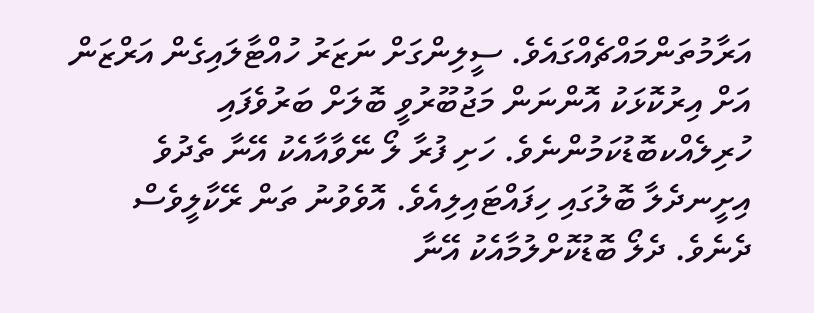އަރާމުތަންމައްޗެއްގައެވެ. ސީލިންގަށް ނަޒަރު ހުއްޓާލައިގެން އަރްޒަން އަށް އިރުކޮޅަކު އޮންނަން މަޖުބޫރުވީ ބޮލަށް ބަރުވެފައި ހުރިލެއްކބޮޑުކަމުންނެވެ. ހަށި ފުރާ ލޯ ނޭވާއާއެކު އޭނާ ތެދުވެ އިށީނދެލާ ބޮލުގައި ހިފައްޓައިލިއެވެ. އޮވެވުނު ތަން ރޭކާލީވެސް ދެނެވެ. ދެލޯ ބޮޑުކޮށްލުމާއެކު އޭނާ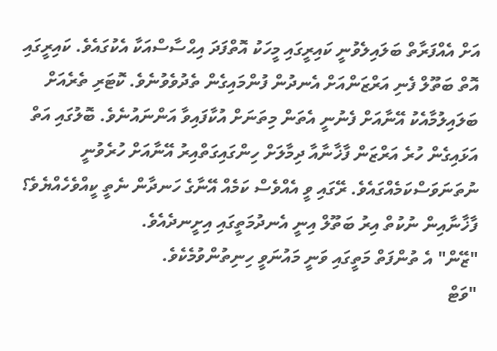އަށް އެއްފަރާތް ބަލައިލެވުނީ ކައިރީގައި މީހަކު އޮތްފަދަ އިޙްސާސްއަކާ އެކުގައެވެ. ކައިރީގައި އޮތް ބަތޫލް ފެނި އަރްޒަންއަށް އެނދުން ފުންމައިގެން ތެދުވެވުނެވެ. ކޮޓަރި ތެރެއަށް ބަލައިލުމާއެކު އޭނާއަށް ފެނުނީ އެތަން މިތަނަށް އުކާފައިވާ އަންނައުނެވެ. ބޮލުގައި އަތް އަޅައިގެން ހުރެ އަރްޒަން ފާޚާނާއާ ދިމާލަށް ހިންގައިގަތްއިރު އޭނާއަށް ހުރެވުނީ ނުތަނަވަސްކަމެއްގައެވެ. ރޭގައި ވީ އެއްވެސް ކަމެއް އޭނާގެ ހަނދާން ނެތީ ކީއްވެހެއްޔެވެ؟
ފާޚާނާއިން ނުކުތް އިރު ބަތޫލް އިނީ އެނދުމަތީގައި އިށީނދެއެވެ.
"ޒޭން" އެ ތުންފަތް މަތީގައި ވަނީ މައުނަވީ ހިނިތުންވުމެކެވެ.
"ވަޓް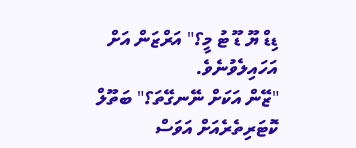ޑިޑް ޔޫ ޑޫ ޓު މީ؟" އަރްޒަން އަށް އަހައިލެވުނެވެ.
"ޒޭން އަކަށް ނޭނގޭތަ؟" ބަތޫލް ކޮޓަރިތެރެއަށް އަވަސް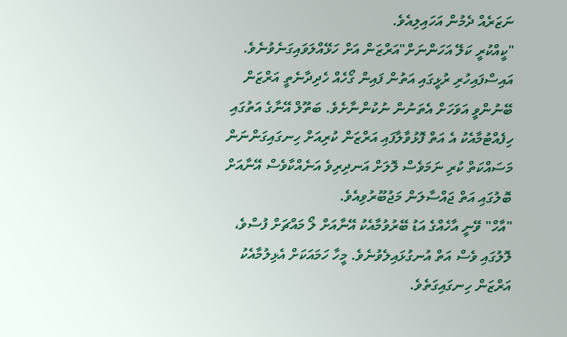ނަޒަރެއް ދެމުން އަހައިލިއެވެ.
"ކީއްކުރީ ކަލޭ އަހަންނަށް"އަރްޒަން އަށް ހަޅޭއްލަވައިގަނެވުނެވެ. އައިސްފައިހުރި ރުޅީގައި އަތުން ފައިން ގޯހެއް ހެދިދާނެތީ އަރްޒަން ބޭނުންވީ އަވަހަށް އެތަނުން ނުކުންނާށެވެ. ބަތޫލް އޭނާގެ އަތުގައި ހިފެއްޓުމާއެކު އެ އަތް ފޮޅުވާލާފައި އަރްޒަން ކުރިއަށް ހިނގައިގަންނަން މަސައްކަތް ކުރި ނަމަވެސް ލޮލަށް އަނދިރިވެ އަނެއްކާވެސް އޭނާއަށް ބޮލުގައި އަތް ޖައްސާލަން މަޖުބޫރުވިއެވެ.
"އާހް" ވޭނީ އާހެއްގެ އަޑު ބޭރުވުމާއެކު އޭނާއަށް ލޯ މައްޗަށް ފުސްވެ، ލޮލުގައި ވެސް އަތް އުނގުޅައިލެވުނެވެ. މީހާ ހަމައަކަށް އެޅިލުމާއެކު އަރްޒަން ހިނގައިގަތެވެ.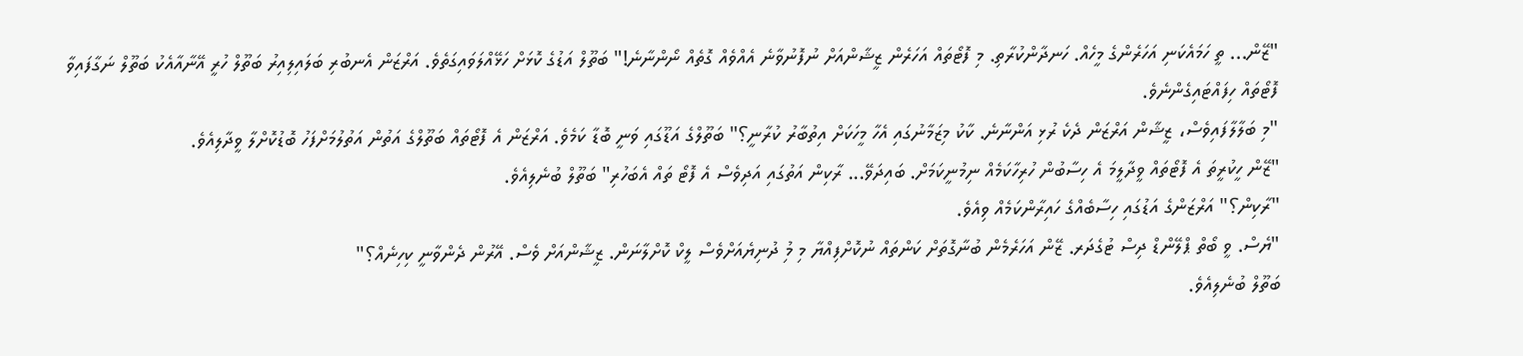"ޒޭން... ތީ ހަމައެކަނި އަހަރެންގެ މީހެއް. ހަނދާންކުރާތި. މި ފޮޓޯތައް އަހަރެން ޒީޝާންއަށް ނުފޮނުވާނެ އެއްވެއް ގޮތެއް ނޯންނާނެ!" ބަތޫލް އަޑުގެ ކޮޅަށް ހަޅޭއްލަވައިގަތެވެ. އަރްޒަން އެނބުރި ބަލައިލިއިރު ބަތޫލް ހުރީ އޭނާއާއެކު ބަތޫލް ނަގާފައިވާ ފޮޓޯތައް ހިފައްޓައިގެންނެވެ.
"މި ބަލާލާފައިވެސް، ޒީޝާން އަރްޒަން ދެކެ ރުޅި އަންނާނެ. ކާކު މިޒަމާނުގައި އެހާ މީހަކަށް އިތުބާރު ކުރާނީ؟" ބަތޫލްގެ އަޑޫގައި ވަނީ ބޮޑާ ކަމެވެ. އަރްޒަން އެ ފޮޓޯތައް ބަތޫލްގެ އަތުން އަތުލުމަށްފަހު ބޮޑުކޮށްލާ ވީދާލިއެވެ.
"ޒޭން ހީކުރީތަ އެ ފޮޓޯތައް ވީދާލީމަ އެ ހިސާބުން ހުރިހާކަމެއް ނިމުނީކަމަށް. ބައިދަވޭ... ރާކިން އަތުގައި އަދިވެސް އެ ފޮޓޯ ތައް އެބަހުރި" ބަތޫލް ބުނެލިއެވެ.
"ރާކިން؟" އަރްޒަންގެ އަޑުގައި ހިސާބެއްގެ ހައިރާންކަމެއް ވިއެވެ.
"ޔެސް. ވީ ބޯތް ޕްލޭންޑް ދިސް ޓުގެދަރ. ޒޭން އަހަރެމެން ބުނާގޮތަށް ކަންތައް ނުކޮށްފިއްޔާ މި މުި ދުނިޔެއަށްވެސް ލީކް ކޮށްލާނަން. ޒީޝާންއަށް ވެސް. އޭރުން ދެންވާނީ ކިހިނެއް؟"
ބަތޫލް ބުނެލިއެވެ.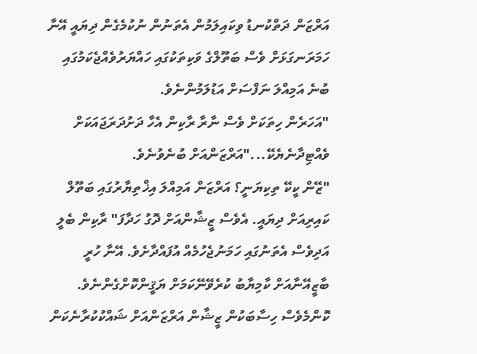އަރްޒަން ދަތްކުނޑު ވިކައިލަމުން އެތަނުން ނުކުމެގެން ދިޔައީ އޭނާ ހަމަރަނގަޅަށް ވެސް ބަތޫލްގެ ވަކިތަކުގައި ހައްޔަރުވެއްޖެކަމުގައި ބުނެ އަމިއްލަ ނަފްސަށް އަޑުލަމުންނެވެ.
"އަހަރެން ހިތަކަށް ވެސް ނާރާ ރާކިން އެހާ ދަށުދަރަޖައަކަށް ވެއްޓިދާނެޔެކޭ..."އަރްޒަންއަށް ބުނެވުނެވެ.
"ޒޭން ކީކޭ ތިކިޔަނީ؟ އަރްޒަން އަމިއްލަ އިޚްތިޔާރުގައި ބަތޫލް ކައިރިއަށް ދިޔައީ. އެވެސް ޒީޝާންއަށް ދޮގު ހަދާފަ" ރާކިން ބެލީ އަދިވެސް އެތަނުގައި ހަމަނުޖެހުމެއް އުފައްދާށެވެ. އޭނާ ހުރީ ބާޒީއޭނާއަށް ކާމިޔާބު ކުރެވޭނޭކަމަށް ޔަޤީންކޮށްގެންނެވެ. ކޮންމެވެސް ހިސާބަކުން ޒީޝާން އަރްޒަންއަށް ޝައްކުކުރާނެކަން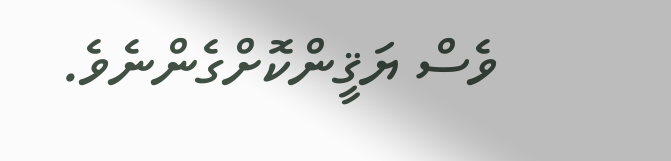ވެސް ޔަޤީންކޮށްގެންނެވެ.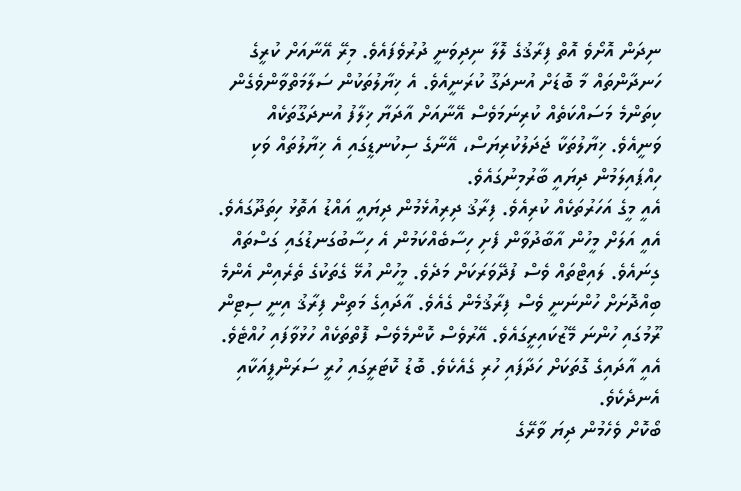ނިދަން އޮށޯވެ އޮތް ފިރާޤުގެ ލޮލާ ނިދިވަނީ ދުރުވެފައެވެ. މިރޭ އޭނާއަށް ކުރީގެ ހަނދާންތައް މާ ބޮޑަށް އުނދަގޫ ކުރަނީއެވެ. އެ ޚިޔާލުތަކުން ސަލާމަތްވާންވެގެން ކިތަންމެ މަސައްކަތެއް ކުރިނަމަވެސް އޭނާއަށް އާދަޔާ ޚިލާފު އުނދަގޫތަކެއް ވަނީއެވެ. ޚިޔާލުތަކާ ޖަދަލުކުރިޔަސް، އޭނާގެ ސިކުނޑީގައި އެ ޚިޔާލުތައް ވަކި ހިއްޕައިލަމުން ދިޔައީ ބާރުމިނުގައެވެ.
އެއީ މީގެ އަހަރުތަކެއް ކުރިއެވެ. ފިރާޤު ދިރިއުޅެމުން ދިޔައީ އައްޑު އަތޮޅު ހިތަދޫގައެވެ. އެއީ އަލަށް މީހުން އާބާދުވާން ފެށި ހިސާބެއްކަމުން އެ ހިސާބުގަނޑުގައި ގަސްތައް ގިނައެވެ. ލައިޓްތައް ވެސް ފުދޭވަރަކަށް މަދެވެ. މީހުން އުޅޭ ގެތަކުގެ ތެރެއިން އެންމެ ބިއްދޮށަށް ހުންނަނީ ވެސް ފިރާޤުމެން ގެއެވެ. އާދައިގެ މަތިން ފިރާޤު އިނީ ސިޓިން ރޫމުގައި ހުންނަ މޭޒުކައިރީގައެވެ. އޭރުވެސް ކޮންމެވެސް ފޮތްތަކެއް ހުޅުވާފައި ހުއްޓެވެ. އެއީ އާދައިގެ ގޮތަކަށް ހަދާފައި ހުރި ގެއެކެވެ. ބޮޑު ކޮޓަރީގައި ހުރީ ސަރަންފީއަކާއި އެނދެކެވެ.
ބޯކޮށް ވެހެމުން ދިޔަ ވާރޭގެ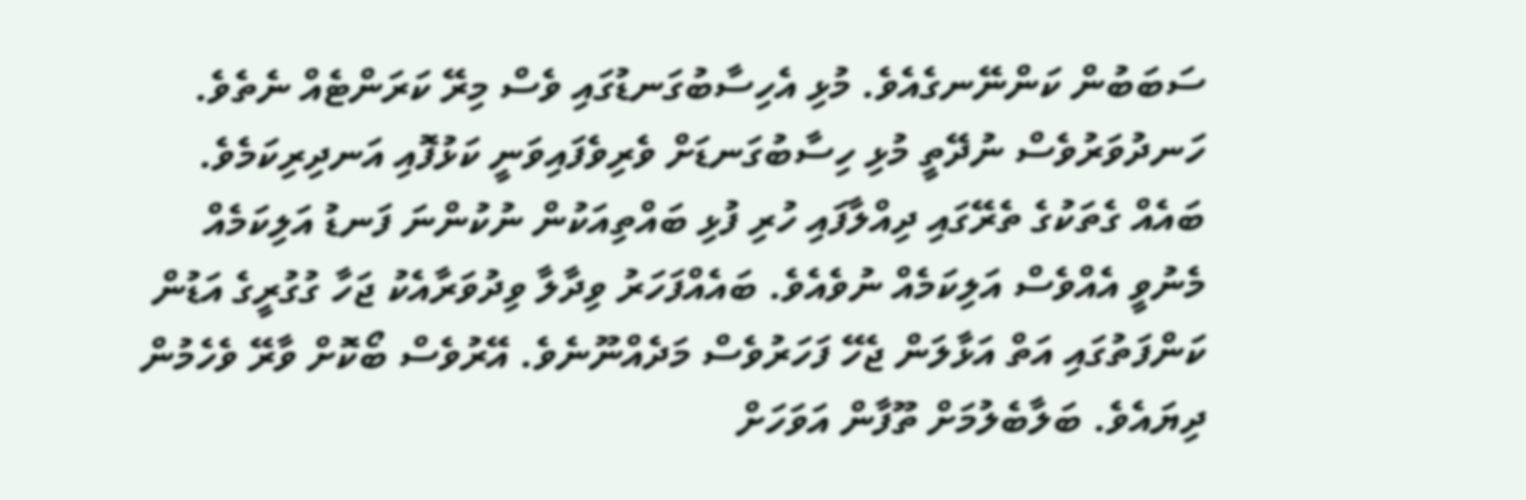ސަބަބުން ކަންނޭނގެއެވެ. މުޅި އެހިސާބުގަނޑުގައި ވެސް މިރޭ ކަރަންޓެއް ނެތެވެ. ހަނދުވަރުވެސް ނުދޭތީ މުޅި ހިސާބުގަނޑަށް ވެރިވެފައިވަނީ ކަޅުފޮއި އަނދިރިކަމެވެ. ބައެއް ގެތަކުގެ ތެރޭގައި ދިއްލާފައި ހުރި ފުޅި ބައްތިއަކުން ނުކުންނަ ފަނޑު އަލިކަމެއް މެނުވީ އެއްވެސް އަލިކަމެއް ނުވެއެވެ. ބައެއްފަހަރު ވިދާލާ ވިދުވަރާއެކު ޖަހާ ގުގުރީގެ އަޑުން ކަންފަތުގައި އަތް އަޅާލަން ޖެހޭ ފަހަރުވެސް މަދެއްނޫނެވެ. އޭރުވެސް ބޯކޮށް ވާރޭ ވެހެމުން ދިޔައެވެ. ބަލާބެލުމަށް ތޫފާން އަވަހަށް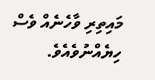މައިތިރި ވާހެނެއް ވެސް ހިޔެއްނުވެއެވެ.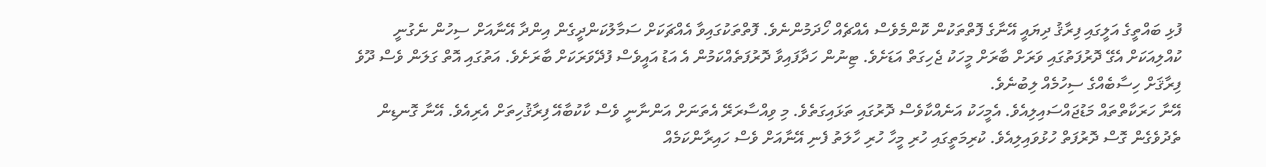ފުޅި ބައްތީގެ އަލީގައި ފިރާޤު ދިޔައީ އޭނާގެ ފޮތްތަކުން ކޮންމެވެސް އެއްޗެއް ހޯދަމުންނެވެ. ފޮތްތަކުގައިވާ އެއްޗަކަށް ސަމާލުކަންދީގެން އިންދާ އޭނާއަށް ސިހުން ނެގުނީ ކުއްލިއަކަށް އެގޭ ދޮރުފަތުގައި ވަރަށް ބާރަށް މީހަކު ޖެހިގަތް އަޑަށެވެ. ޓިނުން ހަދާފައިވާ ދޮރުފަތެއްކަމުން އެ އަޑު އައީވެސް ފުދޭވަރަކަށް ބާރަށެވެ. އަތުގައި އޮތް ގަލަން ވެސް ދޫވެ ފިރާޤަށް ހިސާބެއްގެ ސިހުމެއް ލިބުނެވެ.
އޭނާ ހަރަކާތްތައް މަޑުޖައްސައިލިއެވެ. އެމީހަކު އަނެއްކާވެސް ދޮރުގައި ތަޅައިގަތެވެ. މި ވިއްސާރަރޭ އެތަނަށް އަންނާނީ ވެސް ކާކުބާއޭ ފިރާޤުހިތަށް އެރިއެވެ. އޭނާ ގޮނޑިން ތެދުވެގެން ގޮސް ދޮރުފަތް ހުޅުވައިލިއެވެ. ކުރިމަތީގައި ހުރި މީހާ ހުރި ހާލަތު ފެނި އޭނާއަށް ވެސް ހައިރާންކަމެއް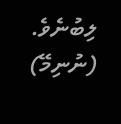ލިބުނެވެ.
(ނުނިމޭ)